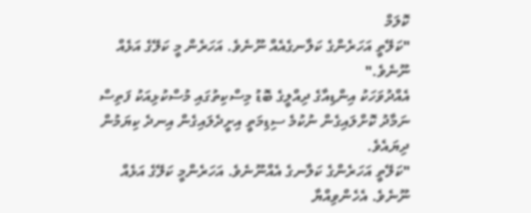ކޮލަމް
"ކަލޭތީ އަހަރެންގެ ކަލާނގެއެއް ނޫނެވެ. އަހަރެން މީ ކަލޭގެ އަޅެއް ނޫނެވެ."
އެއްދުވަހަކު އިންޑިއާގެ ދިއްލީގެ ބޮޑު މިސްކިތުގައި މުސްކުޅިއަކު ފަތިސް ނަމާދު ކޮށްލައިގެން ނުކުމެ ސިޑިމަތީ އިށީދެލައިގެން އިނދެ ކިޔަމުން ދިޔައެވެ.
"ކަލޭތީ އަހަރެންގެ ކަލާނގެ އެއްނޫނެވެ. އަހަރެންމީ ކަލޭގެ އަޅެއް ނޫނެވެ. އެހެންވިއްޔާ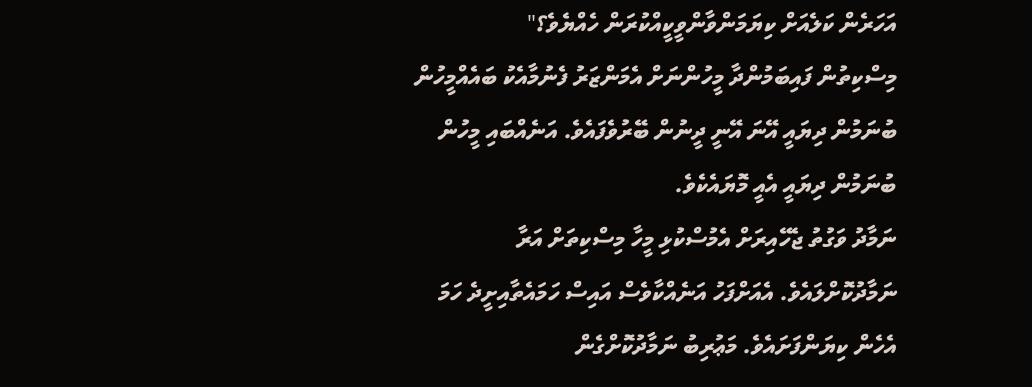އަހަރެން ކަލެއަށް ކިޔަމަންވާންވީކީއްކުރަން ހެއްޔެވެ؟"
މިސްކިތުން ފައިބަމުންދާ މީހުންނަށް އެމަންޒަރު ފެނުމާއެކު ބައެއްމީހުން ބުނަމުން ދިޔައީ އޭނަ އޭނީ ދީނުން ބޭރުވެފައެވެ. އަނެއްބައި މީހުން ބުނަމުން ދިޔައީ އެއީ މޮޔައެކެވެ.
ނަމާދު ވަގުތު ޖެހޭއިރަށް އެމުސްކުޅި މީހާ މިސްކިތަށް އަރާ ނަމާދުކޮށްލައެވެ. އެއަށްފަހު އަނެއްކާވެސް އައިސް ހަމައެތާއިށީދެ ހަމަ އެހެން ކިޔަންފަށައެވެ. މަޢުރިބު ނަމާދުކޮށްގެން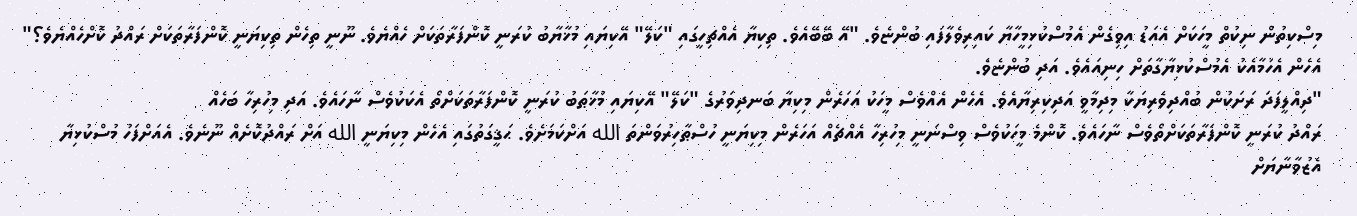މިސްކިތުން ނިކުތް މީހަކަށް އެއަޑު އިވިގެން އެމުސްކުޅިމީހާޔާ ކައިރިވެލާފައި ބުންޏެވެ. "އޭ ބޭބޭއެވެ. ތިކިޔާ އެއްޗިހީގައި "ކަލޭ" އޭކިޔައި މުޚާޔާބު ކުރަނީ ކޮންފަރާތަކަށް ހެއްޔެވެ. ނޫނީ ތިހެން ތިކިޔަނީ ކޮންފަރާތަކަށް ރައްދު ކޮށްހެއްޔެވެ؟" އެހެން އެހުމާއެކު އެމުސްކުޅިޔާގާތަށް ހިނިއައެވެ. އަދި ބުންޏެވެ.
"ދިއްލީފަދަ ރަށަކުން ބުއްދިވެރިޔަކާ މިދިމާވީ އަދިކިރިޔާއެވެ. އެހެން އެއްވެސް މީހަކު އަހަރެން މިކިޔާ ބަނދިވަރުގެ "ކަލޭ" އޭކިޔައި މުޚާޠަބު ކުރަނީ ކޮންފަރާތަކަށްތޯ އެކަކުވެސް ނާހައެވެ. އަދި މިހުރިހާ ބަހެއް
ރައްދު ކުރަނީ ކޮންފަރާތަކަށްތޯވެސް ނާހައެވެ. ކޮންމެ މީހަކުވެސް ވިސްނަނީ މިހުރިހާ އެއްޗެއް އަހަރެން މިކިޔަނީ ހުސްޠާހިރުވަންތަ الله އަށްކަމަށެވެ. ޙަޤީގަތުގައި އެހެން މިކިޔަނީ الله އަށް ރައްދުކޮށެއް ނޫނެވެ. އެއަށްފަހު މުސްކުޅިޔާ އެޒުވާނާޔަށް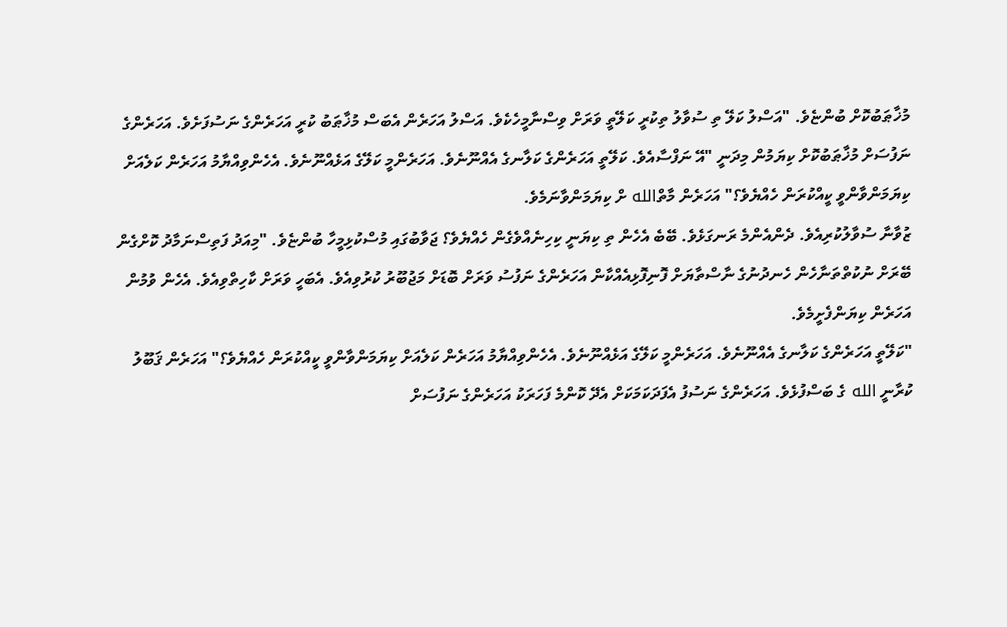މުޚާޠަބުކޮށް ބުންޏެވެ. "އަސްލު ކަލޭ ތި ސުވާލު ތިކުރީ ކަލޭތީ ވަރަށް ވިސްނާމީހެކެވެ. އަސްލު އަހަރެން އެބަސް މުޚާޠަބު ކުރީ އަހަރެންގެ ނަސުފަށެވެ. އަހަރެންގެ ނަފުސަށް މުޚާޠަބުކޮށް ކިޔަމުން މިދަނީ "އޭ ނަފްސާއެވެ. ކަލޭތީ އަހަރެންގެ ކަލާނގެ އެއްނޫނެވެ. އަހަރެންމީ ކަލޭގެ އަޅެއްނޫނެވެ. އެހެންވިއްޔާމު އަހަރެން ކަލެއަށް ކިޔަމަންވާންވީ ކީއްކުރަން ހެއްޔެވެ؟" އަހަރެން މާތްالله ށް ކިޔަމަންވާނަމެވެ.
ޒުވާނާ ސުވާލުކުރިއެވެ. ދެންއެންމެ ރަނގަޅެވެ. ބޭބެ އެހެން ތި ކިޔަނީ ކިހިނެއްވެގެން ހެއްޔެވެ؟ ޖަވާބުގައި މުސްކުޅިމީހާ ބުންޏެވެ. "މިއަދު ފަތިސްނަމާދު ކޮށްގެން ބޭރަށް ނުކުތްތަނާހެން ހެނދުނުގެ ނާސްތާޔަށް ފޮނިފޮޅިއެއްކާން އަހަރެންގެ ނަފުސު ވަރަށް ބޮޑަށް މަޖުބޫރު ކުރުވިއެވެ. އެބަހީ ވަރަށް ކާހިތްވިއެވެ. އެހެން ވުމުން އަހަރެން ކިޔަންފެށީމެވެ.
"ކަލޭތީ އަހަރެންގެ ކަލާނގެ އެއްނޫނެވެ. އަހަރެންމީ ކަލޭގެ އަޅެއްނޫނެވެ. އެހެންވިއްޔާމު އަހަރެން ކަލެއަށް ކިޔަމަންވާންވީ ކީއްކުރަން ހެއްޔެވެ؟" އަހަރެން ޤަބޫލު ކުރާނީ الله ގެ ބަސްފުޅެވެ. އަހަރެންގެ ނަސުފު އެފަދަކަމަކަށް އެދޭ ކޮންމެ ފަހަރަކު އަހަރެންގެ ނަފުސަށް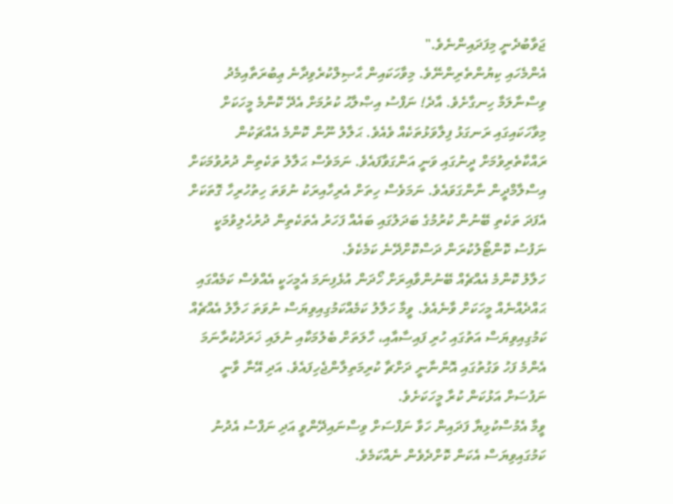ޖަވާބުދެނީ މިފަދައިންނެވެ."
އެންމެހައި ކިޔުންތެރިންނޭވެ. މިވާހަކައިން ޙާޞިލްކުރެވިދާނެ ޢިބުރަތާއިމެދު ވިސްނާލަމާ ހިނގާށެވެ. އާދެ! ނަފްސު އިޞްލާޙު ކުރުމަށް އެދޭ ކޮންމެ މީހަކަށް މިވާހަކައިގައި ރަނގަޅު ފިލާވަޅުތަކެއް ވެއެވެ. ޙަލާލު ނޫން ކޮންމެ އެއްޗަކުން ރައްކާތެރިވުމަށް ދީނުގައި ވަނީ އަންގަވާފައެވެ. ނަމަވެސް ޙަލާލު ތަކެތިން ދުރުވުމަކަށް އިސްލާމްދީން ނާންގަވައެވެ. ނަމަވެސް ހިތަށް އެރިހާއިރަކު ނުވަތަ ހިތުހުރިހާ ގޮތަކަށް އެފަދަ ތަކެތި ބޭނުން ކުރުމުގެ ބަދަލުގައި ބައެއް ފަހަރު އެތަކެތިން ދުރުހެލިވުމަކީ ނަފުސު ކޮންޓޯލުކުރަން ދަސްކޮށްދޭނެ ކަމެކެވެ.
ހަލާލު ކޮންމެ އެއްޗެއް ބޭނުންވާއިރަށް ހޯދަން އުޅެފިނަމަ އެމީހަކީ އެއްވެސް ކަމެއްގައި ޙައްދެއްނެއް މީހަކަށް ވާނެއެވެ. ވީމާ ހަލާލު ކަމެއްކަމުގިއިވިޔަސް ނުވަތަ ހަލާލު އެއްޗެއް ކަމުގިއިވިޔަސް އަތުގައި ހުރި ފައިސާއާއި، ހާލަތަށް ބެލުމަކާއި ނުލައި ޚަރަދުކުރާނަމަ އެންމެ ފަހު ވަގުތުގައި އޮންނާނީ ދަށްޗާ ކުރިމަތިލާންޖެހިފައެވެ. އަދި އޭނާ ވާނީ ނަފުސަށް އަޅުކަން ކުރާ މީހަކަށެވެ.
ވީމާ އެމުސްކުޅިޔާ ފަދައިން ހަވާ ނަފްސަށް ވިސްނައިދޭންވީ އަދި ނަފްސު އެދުނު ކަމުގައިވިޔަސް އެކަން ކޮށްދެވެން ނެއްކަމެވެ.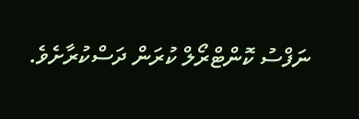ނަފްސު ކޮންޓްރޯލް ކުރަން ދަސްކުރާށެވެ.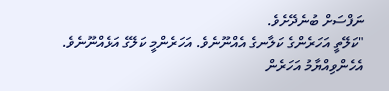ނަފްސަށް ބުނެދޭށެވެ.
"ކަލޭތީ އަހަރެންގެ ކަލާނގެ އެއްނޫނެވެ. އަހަރެންމީ ކަލޭގެ އަޅެއްނޫނެވެ. އެހެންވިއްޔާމު އަހަރެން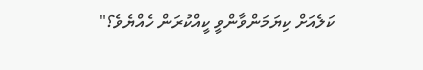ކަލެއަށް ކިޔަމަންވާންވީ ކީއްކުރަން ހެއްޔެވެ؟"